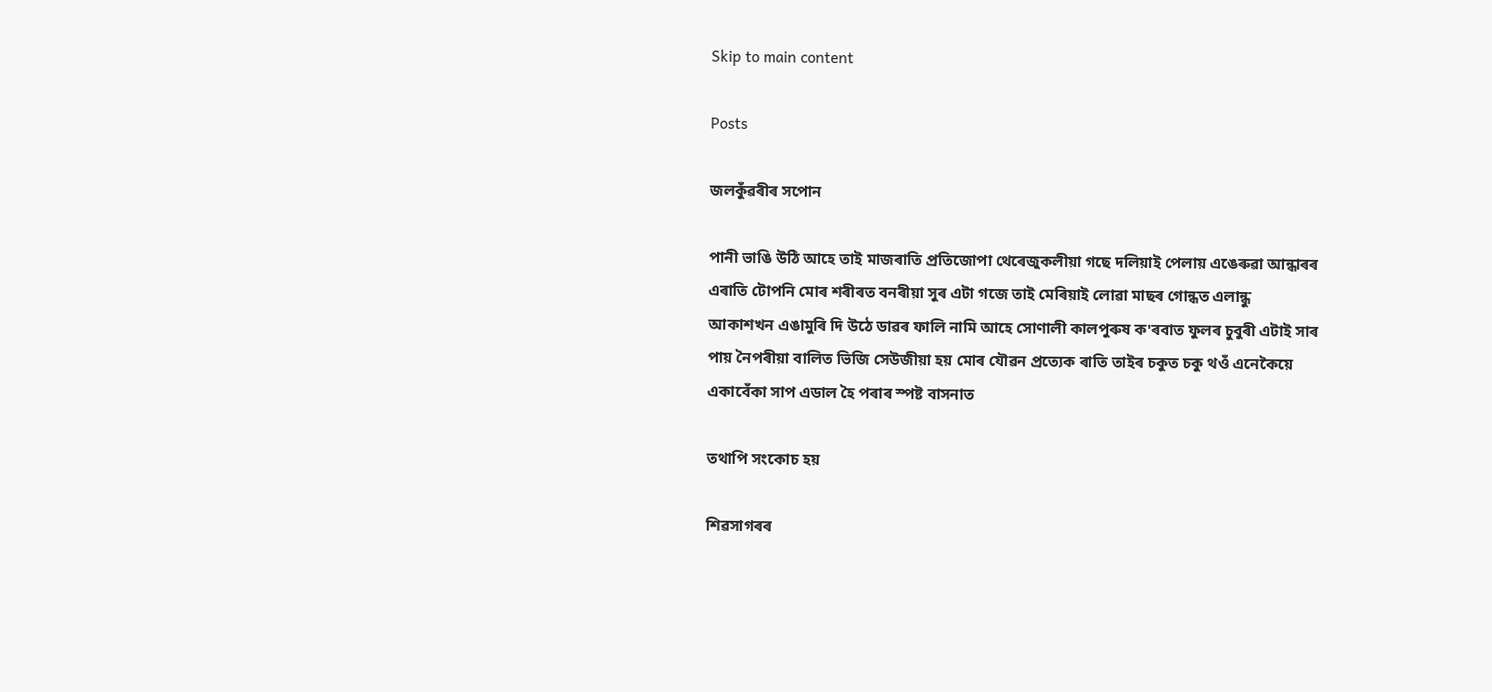Skip to main content

Posts

জলকুঁৱৰীৰ সপোন

পানী ভাঙি উঠি আহে তাই মাজৰাতি প্রতিজোপা থেৰেজুকলীয়া গছে দলিয়াই পেলায় এঙেৰুৱা আন্ধাৰৰ এৰাতি টোপনি মোৰ শৰীৰত বনৰীয়া সুৰ এটা গজে তাই মেৰিয়াই লোৱা মাছৰ গোন্ধত এলান্ধু আকাশখন এঙামুৰি দি উঠে ডাৱৰ ফালি নামি আহে সোণালী কালপুৰুষ ক'ৰবাত ফুলৰ চুবুৰী এটাই সাৰ পায় নৈপৰীয়া বালিত ভিজি সেউজীয়া হয় মোৰ যৌৱন প্রত্যেক ৰাতি তাইৰ চকুত চকু থওঁ এনেকৈয়ে একাবেঁকা সাপ এডাল হৈ পৰাৰ স্পষ্ট বাসনাত

তথাপি সংকোচ হয়

শিৱসাগৰৰ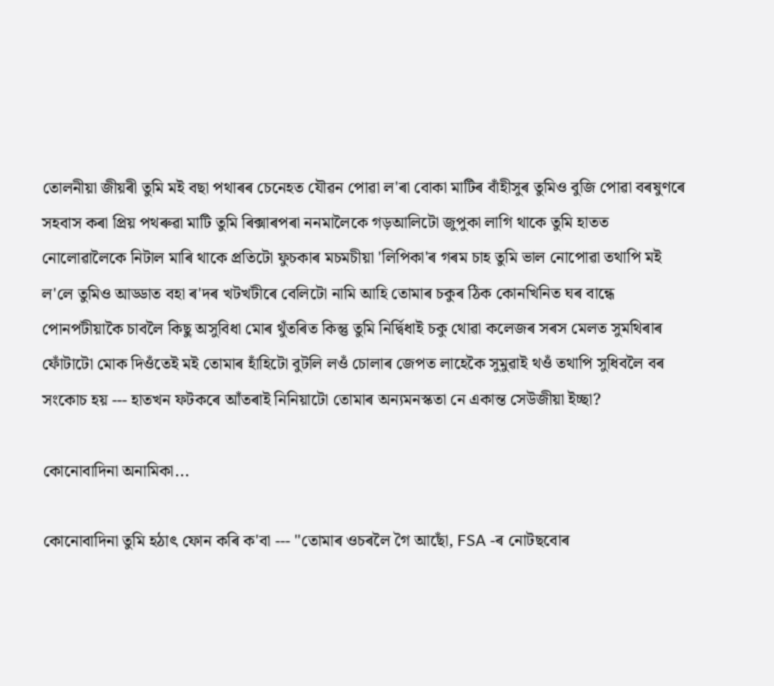তোলনীয়া জীয়ৰী তুমি মই বছা পথাৰৰ চেনেহত যৌৱন পোৱা ল'ৰা বোকা মাটিৰ বাঁহীসুৰ তুমিও বুজি পোৱা বৰষুণৰে সহবাস কৰা প্রিয় পথৰুৱা মাটি তুমি ৰিক্সাৰপৰা ননমালৈকে গড়আলিটো জুপুকা লাগি থাকে তুমি হাতত নোলোৱালৈকে নিটাল মাৰি থাকে প্রতিটো ফুচকাৰ মচমচীয়া 'লিপিকা'ৰ গৰম চাহ তুমি ভাল নোপোৱা তথাপি মই ল'লে তুমিও আড্ডাত বহা ৰ'দৰ খটখটীৰে বেলিটো নামি আহি তোমাৰ চকুৰ ঠিক কোনখিনিত ঘৰ বান্ধে পোনপটীয়াকৈ চাবলৈ কিছু অসুবিধা মোৰ থুঁতৰিত কিন্তু তুমি নির্দ্বিধাই চকু থোৱা কলেজৰ সৰস মেলত সুমথিৰাৰ ফোঁটাটো মোক দিওঁতেই মই তোমাৰ হাঁহিটো বুটলি লওঁ চোলাৰ জেপত লাহেকৈ সুমুৱাই থওঁ তথাপি সুধিবলৈ বৰ সংকোচ হয় --- হাতখন ফটকৰে আঁতৰাই নিনিয়াটো তোমাৰ অন্যমনস্কতা নে একান্ত সেউজীয়া ইচ্ছা?

কোনোবাদিনা অনামিকা...

কোনোবাদিনা তুমি হঠাত্‍ ফোন কৰি ক'বা --- "তোমাৰ ওচৰলৈ গৈ আছোঁ, FSA -ৰ নোটছবোৰ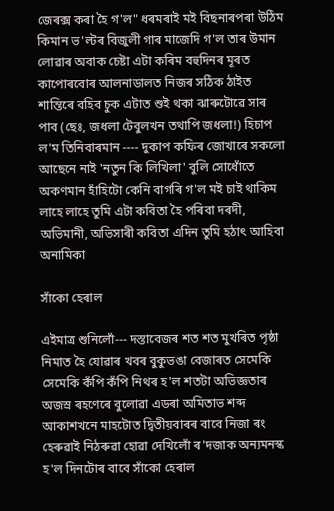জেৰক্স কৰা হৈ গ'ল" ধৰমৰাই মই বিছনাৰপৰা উঠিম কিমান ভ'ল্টৰ বিজুলী গাৰ মাজেদি গ'ল তাৰ উমান লোৱাৰ অবাক চেষ্টা এটা কৰিম বহুদিনৰ মূৰত কাপোৰবোৰ আলনাডালত নিজৰ সঠিক ঠাইত শান্তিৰে বহিব চুক এটাত শুই থকা ঝাৰুটোৱে সাৰ পাব (ছেঃ, জধলা টেবুলখন তথাপি জধলা!) হিচাপ ল'ম তিনিবাৰমান ---- দুকাপ কফিৰ জোখাৰে সকলো আছেনে নাই 'নতুন কি লিখিলা' বুলি সোধোঁতে অকণমান হাঁহিটো কেনি বাগৰি গ'ল মই চাই থাকিম লাহে লাহে তুমি এটা কবিতা হৈ পৰিবা দৰদী, অভিমানী, অভিসাৰী কবিতা এদিন তুমি হঠাত্‍ আহিবা অনামিকা

সাঁকো হেৰাল

এইমাত্র শুনিলোঁ--- দস্তাবেজৰ শত শত মুখৰিত পৃষ্ঠা নিমাত হৈ যোৱাৰ খবৰ বুকুভঙা বেজাৰত সেমেকি সেমেকি কঁপি কঁপি নিথৰ হ'ল শতটা অভিজ্ঞতাৰ অজস্র ৰহণেৰে বুলোৱা এডৰা অমিতাভ শব্দ আকাশখনে মাহটোত দ্বিতীয়বাৰৰ বাবে নিজা ৰং হেৰুৱাই নিঠৰুৱা হোৱা দেখিলোঁ ৰ'দজাক অন্যমনস্ক হ'ল দিনটোৰ বাবে সাঁকো হেৰাল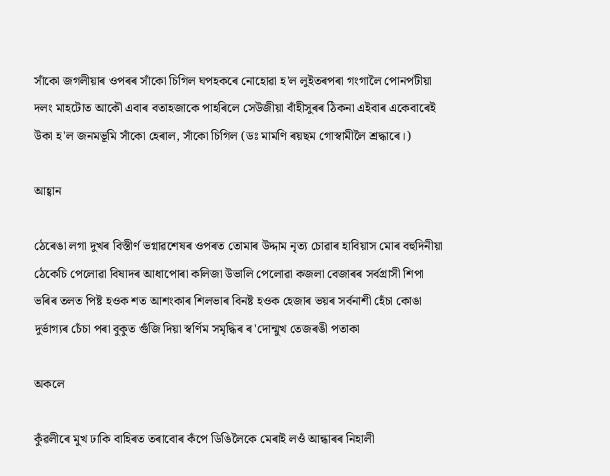সাঁকো জগলীয়াৰ ওপৰৰ সাঁকো চিগিল ঘপহকৰে নোহোৱা হ'ল লুইতৰপৰা গংগালৈ পোনপটীয়া দলং মাহটোত আকৌ এবাৰ বতাহজাকে পাহৰিলে সেউজীয়া বাঁহীসুৰৰ ঠিকনা এইবাৰ একেবাৰেই উকা হ'ল জনমভূমি সাঁকো হেৰাল, সাঁকো চিগিল (ডঃ মামণি ৰয়ছম গোস্বামীলৈ শ্রদ্ধাৰে।)

আহ্বান

ঠেৰেঙা লগা দুখৰ বিস্তীর্ণ ভগ্নাৱশেষৰ ওপৰত তোমাৰ উদ্দাম নৃত্য চোৱাৰ হাবিয়াস মোৰ বহুদিনীয়া ঠেকেচি পেলোৱা বিষাদৰ আধাপোৰা কলিজা উভালি পেলোৱা কজলা বেজাৰৰ সর্বগ্রাসী শিপা ভৰিৰ তলত পিষ্ট হওক শত আশংকাৰ শিলভাৰ বিনষ্ট হওক হেজাৰ ভয়ৰ সর্বনাশী হেঁচা কোঙা দুর্ভাগ্যৰ চেঁচা পৰা বুকুত গুঁজি দিয়া স্বর্ণিম সমৃদ্ধিৰ ৰ'দোন্মুখ তেজৰঙী পতাকা

অকলে

কুঁৱলীৰে মুখ ঢাকি বাহিৰত তৰাবোৰ কঁপে ডিঙিলৈকে মেৰাই লওঁ আন্ধাৰৰ নিহালী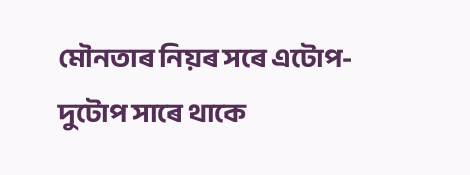মৌনতাৰ নিয়ৰ সৰে এটোপ-দুটোপ সাৰে থাকে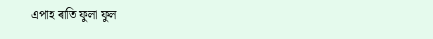এপাহ ৰাতি ফুলা ফুল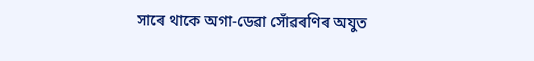সাৰে থাকে অগা-ডেৱা সোঁৱৰণিৰ অযুত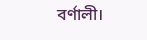বর্ণালী।